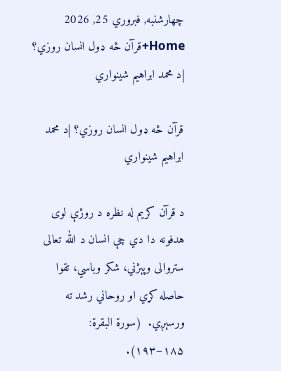چهارشنبه, فبروري 25, 2026
Home+قرآن څه ډول انسان روزي؟ |د محمد ابراهیم شینواري

قرآن څه ډول انسان روزي؟ |د محمد ابراهیم شینواري

د قرآن کریم له نظره د روژې لوی هدفونه دا دي چې انسان د الله تعالی ستروالی وپېژني، شکر وباسي، تقوا حاصله کړي او روحاني رشد ته ورسېږي.  (سورة البقرة: ۱۸۵–۱۹۳).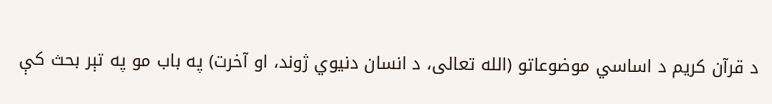د قرآن کریم د اساسي موضوعاتو (الله تعالی، د انسان دنیوي ژوند، او آخرت) په باب مو په تېر بحث کې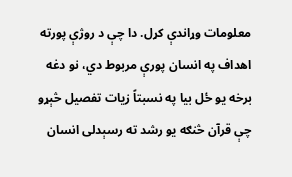معلومات وړاندې کړل. دا چې د روژې پورته اهداف په انسان پورې مربوط دي، نو دغه برخه یو ځل بیا په نسبتاً زیات تفصیل څېړو چې قرآن څنګه یو رشد ته رسېدلی انسان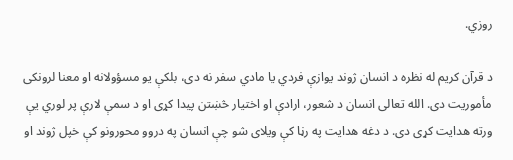روزي.

د قرآن کریم له نظره د انسان ژوند یوازې فردي یا مادي سفر نه دی، بلکې یو مسؤولانه او معنا لرونکی مأموریت دی. الله تعالی انسان د شعور، ارادې او اختیار څښتن پیدا کړی او د سمې لارې پر لوري یې ورته هدایت کړی دی. د دغه هدایت په رڼا کې ویلای شو چې انسان په دروو محورونو کې خپل ژوند او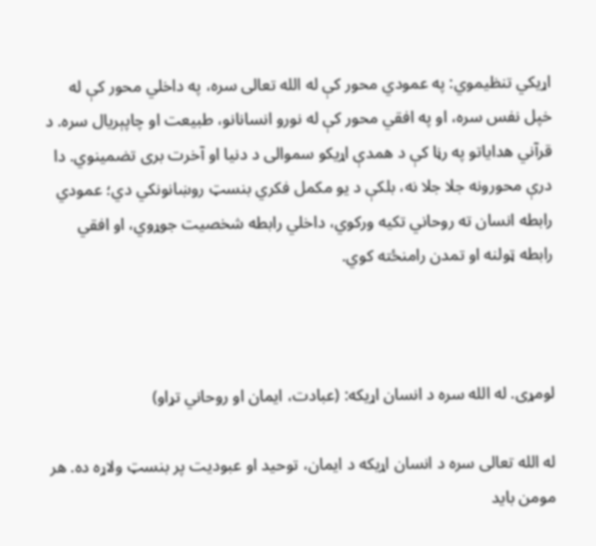اړیکي تنظیموي: په عمودي محور کې له الله تعالی سره، په داخلي محور کې له خپل نفس سره، او په افقي محور کې له نورو انسانانو، طبیعت او چاپېریال سره. د قرآني هدایاتو په رڼا کې د همدې اړیکو سموالی د دنیا او آخرت بری تضمینوي. دا درې محورونه جلا جلا نه، بلکې د یو مکمل فکري بنسټ روښانونکي دي؛ عمودي رابطه انسان ته روحاني تکیه ورکوي، داخلي رابطه شخصیت جوړوي، او افقي رابطه ټولنه او تمدن رامنځته کوي.



لومړی. له الله سره د انسان اړیکه: (عبادت، ایمان او روحاني تړاو)

له الله تعالی سره د انسان اړیکه د ایمان، توحید او عبودیت پر بنسټ ولاړه ده. هر مومن باید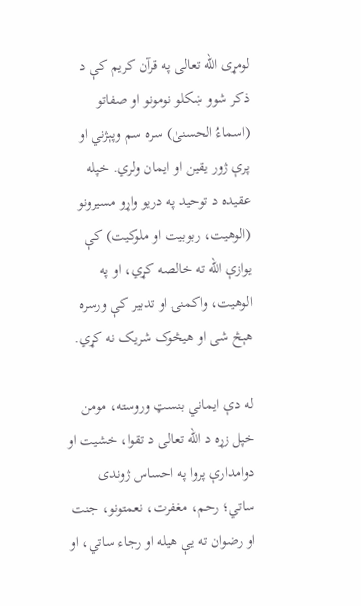لومړی الله تعالی په قرآن کریم کې د ذکر شوو ښکلو نومونو او صفاتو (اسماءُ الحسنیٰ) سره سم وپېژني او پرې ژور یقین او ایمان ولري. خپله عقیده د توحید په دریو واړو مسیرونو (الوهیت، ربوبیت او ملوکیت) کې یوازې الله ته خالصه کړي، او په الوهیت، واکمنۍ او تدبیر کې ورسره هېڅ شی او هیڅوک شریک نه کړي.

له دې ایماني بنسټ وروسته، مومن خپل زړه د الله تعالی د تقوا، خشیت او دوامدارې پروا په احساس ژوندی ساتي؛ رحم، مغفرت، نعمتونو، جنت او رضوان ته یې هیله او رجاء ساتي، او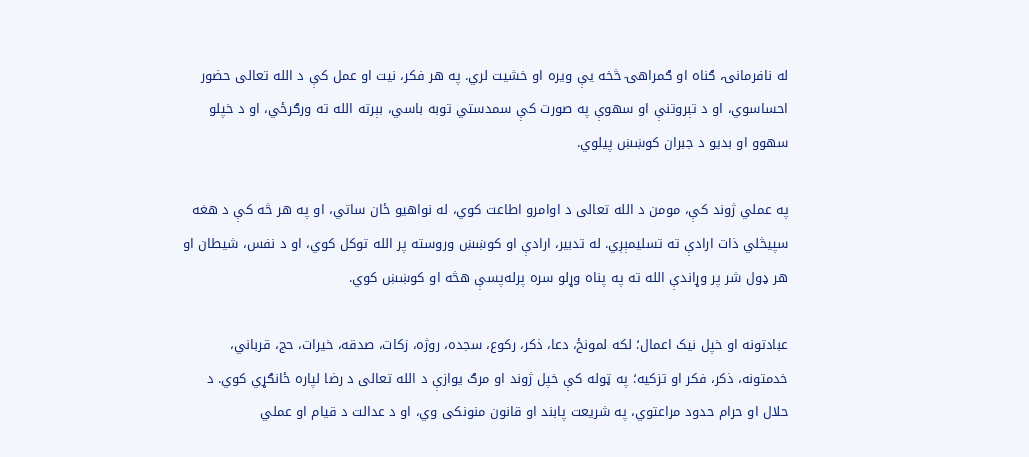له نافرمانۍ، ګناه او ګمراهۍ څخه یې ویره او خشیت لري. په هر فکر، نیت او عمل کې د الله تعالی حضور احساسوي، او د تېروتنې او سهوې په صورت کې سمدستي توبه باسي، بېرته الله ته ورګرځي، او د خپلو سهوو او بدیو د جبران کوښښ پیلوي.

په عملي ژوند کې، مومن د الله تعالی د اوامرو اطاعت کوي، له نواهیو ځان ساتي، او په هر څه کې د هغه سپیڅلي ذات ارادې ته تسلیمېږي. له تدبیر، ارادې او کوښښ وروسته پر الله توکل کوي، او د نفس، شیطان او هر ډول شر پر وړاندې الله ته په پناه وړلو سره پرله‌پسې هڅه او کوښښ کوي.

عبادتونه او خپل نیک اعمال؛ لکه لمونځ، دعا، ذکر، رکوع، سجده، روژه، زکات، صدقه، خیرات، حج، قرباني، خدمتونه، ذکر، فکر او تزکیه؛ په ټوله کې خپل ژوند او مرګ یوازې د الله تعالی د رضا لپاره ځانګړي کوي. د حلال او حرام حدود مراعتوي، په شریعت پابند او قانون منونکی وي، او د عدالت د قیام او عملي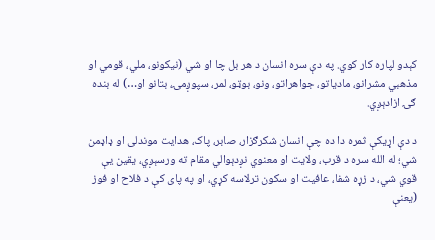کېدو لپاره کار کوي. په دې سره انسان د هر بل چا او شي (نیکونو، ملي، قومي او مذهبي مشرانو، مادیاتو، جواهراتو، ونو، بوټو، لمر، سپوږمۍ، بتانو او…) له بنده ګۍ ازادېږي.

د دې اړیکې ثمره دا ده چې انسان شکرګزار، صابر، پاک، هدایت موندلی او ډاډمن شي؛ له الله سره د قرب، ولایت او معنوي نږدېوالي مقام ته ورسېږي، یقین یې قوي شي، د زړه شفا، عافیت او سکون ترلاسه کړي، او په پای کې د فلاح او فوز (یعنې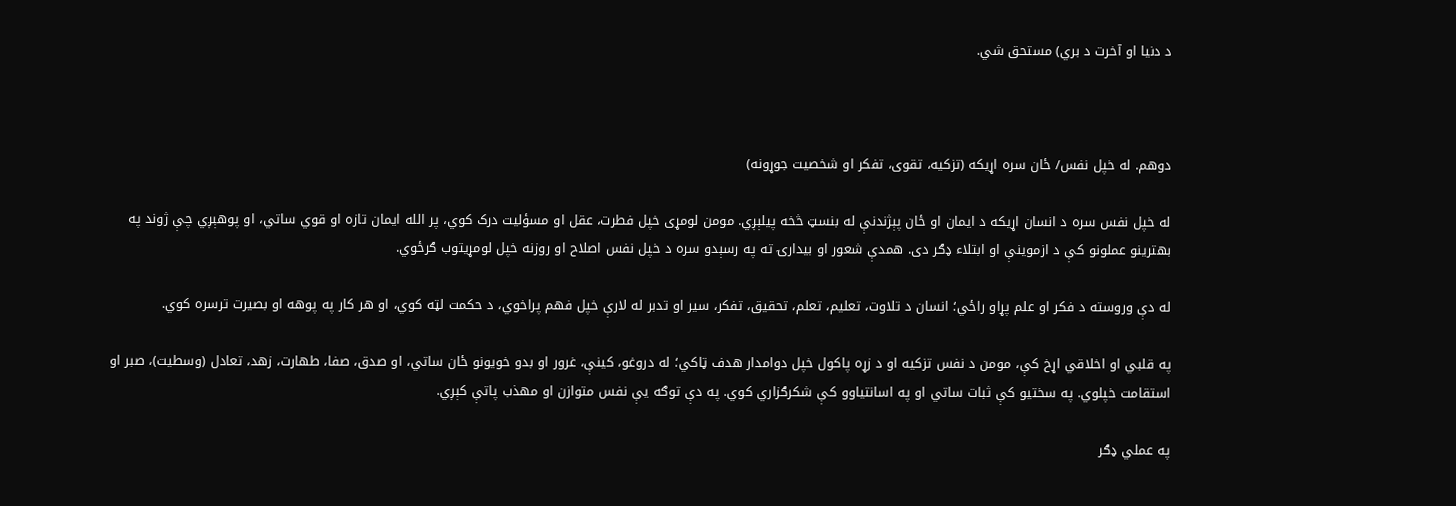د دنیا او آخرت د بري) مستحق شي.



دوهم. له خپل نفس/ ځان سره اړیکه (تزکیه، تقوی، تفکر او شخصیت جوړونه)

له خپل نفس سره د انسان اړیکه د ایمان او ځان پېژندنې له بنسټ څخه پیلېږي. مومن لومړی خپل فطرت، عقل او مسؤلیت درک کوي، پر الله ایمان تازه او قوي ساتي، او پوهېږي چې ژوند په بهترینو عملونو کې د ازموینې او ابتلاء ډګر دی. همدې شعور او بیدارۍ ته په رسېدو سره د خپل نفس اصلاح او روزنه خپل لومړیتوب ګرځوي.

له دې وروسته د فکر او علم پړاو راځي؛ انسان د تلاوت، تعلیم، تعلم، تحقیق، تفکر، سیر او تدبر له لارې خپل فهم پراخوي، د حکمت لټه کوي، او هر کار په پوهه او بصیرت ترسره کوي.

په قلبي او اخلاقي اړخ کې، مومن د نفس تزکیه او د زړه پاکول خپل دوامدار هدف ټاکي؛ له دروغو، کینې، غرور او بدو خویونو ځان ساتي، او صدق، صفا، طهارت، زهد، تعادل (وسطیت)، صبر او استقامت خپلوي. په سختیو کې ثبات ساتي او په اسانتیاوو کې شکرګزاري کوي. په دې توګه یې نفس متوازن او مهذب پاتې کېږي.

په عملي ډګر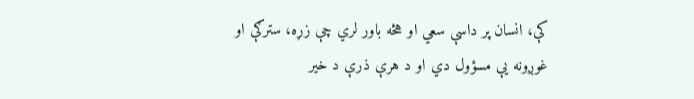کې، انسان پر داسې سعي او هڅه باور لري چې زړه، سترګې او غوږونه یې مسؤول دي او د هرې ذرې د خیر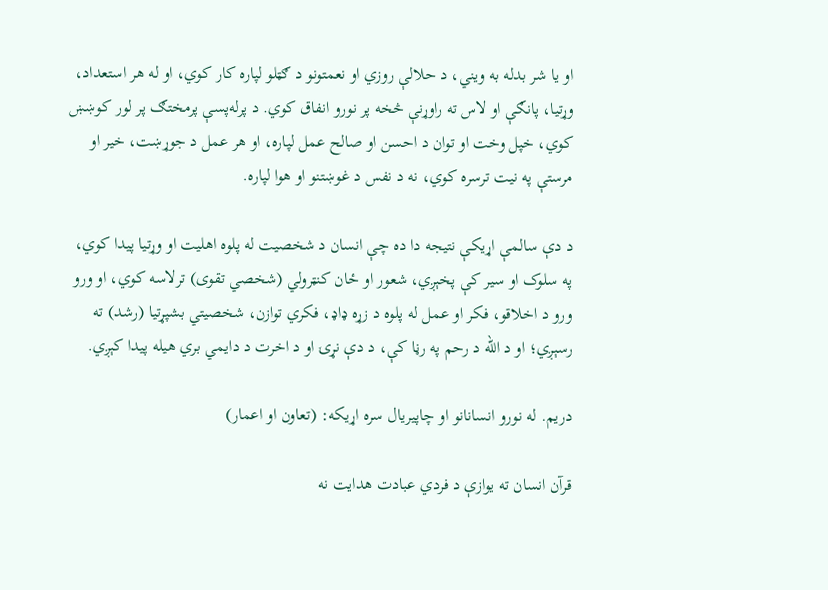او یا شر بدله به ویني، د حلالې روزي او نعمتونو د ګټلو لپاره کار کوي، او له هر استعداد، وړتیا، پانګې او لاس ته راوړنې څخه پر نورو انفاق کوي. د پرله‌پسې پرمختګ پر لور کوښښ کوي، خپل وخت او توان د احسن او صالح عمل لپاره، او هر عمل د جوړښت، خیر او مرستې په نیت ترسره کوي، نه د نفس د غوښتنو او هوا لپاره.

د دې سالمې اړیکې نتیجه دا ده چې انسان د شخصیت له پلوه اهلیت او وړتیا پیدا کوي، په سلوک او سیر کې پخېږي، شعور او ځان کنټرولي (شخصي تقوی) ترلاسه کوي، او ورو ورو د اخلاقو، فکر او عمل له پلوه د زړه ډاډ، فکري توازن، شخصیتي بشپړتیا (رشد) ته رسېږي؛ او د الله د رحم په رڼا کې، د دې نړۍ او د اخرت د دایمي بري هیله پیدا کېږي.

دریم. له نورو انسانانو او چاپیریال سره اړیکه: (تعاون او اعمار)

قرآن انسان ته یوازې د فردي عبادت هدایت نه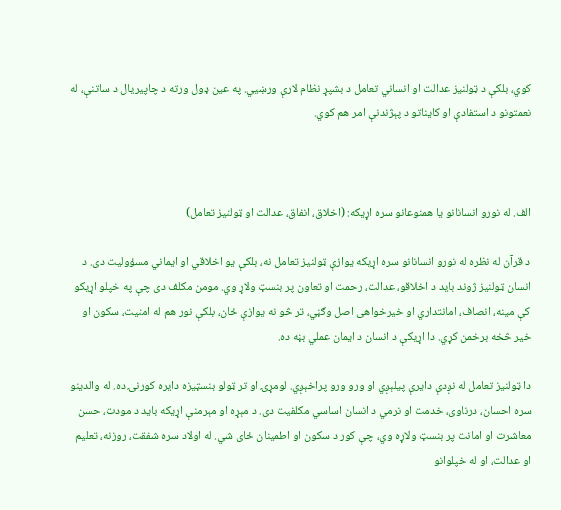کوي، بلکې د ټولنیز عدالت او انساني تعامل د بشپړ نظام لارې ورښيي. په عین ډول ورته د چاپیریال د ساتنې، له نعمتونو د استفادې او کایناتو د پېژندنې امر هم کوي.



الف. له نورو انسانانو یا همنوعانو سره اړیکه: (اخلاق، انفاق، عدالت او ټولنیز تعامل)

د قرآن له نظره له نورو انسانانو سره اړیکه یوازې ټولنیز تعامل نه، بلکې یو اخلاقي او ایماني مسؤولیت دی. د انسان ټولنیز ژوند باید د اخلاقو، عدالت، رحمت او تعاون پر بنسټ ولاړ وي. مومن مکلف دی چې په خپلو اړیکو کې مینه، انصاف، امانتداري او خیرخواهی اصل وګڼي، تر څو نه یوازې ځان، بلکې نور هم له امنیت، سکون او خیر څخه برخمن کړي. دا اړیکې د انسان د ایمان عملي بڼه ده.

دا ټولنیز تعامل له نږدې دایرې پیلېږي او ورو ورو پراخېږي. لومړۍ او تر ټولو بنسټیزه دایره کورنۍ ده. له والدینو سره احسان، درناوی، خدمت او نرمي د انسان اساسي مکلفیت دی. د مېړه او مېرمنې اړیکه باید د مودت، حسن معاشرت او امانت پر بنسټ ولاړه وي، چې کور د سکون او اطمینان ځای شي. له اولاد سره شفقت، روزنه، تعلیم او عدالت، او له خپلوانو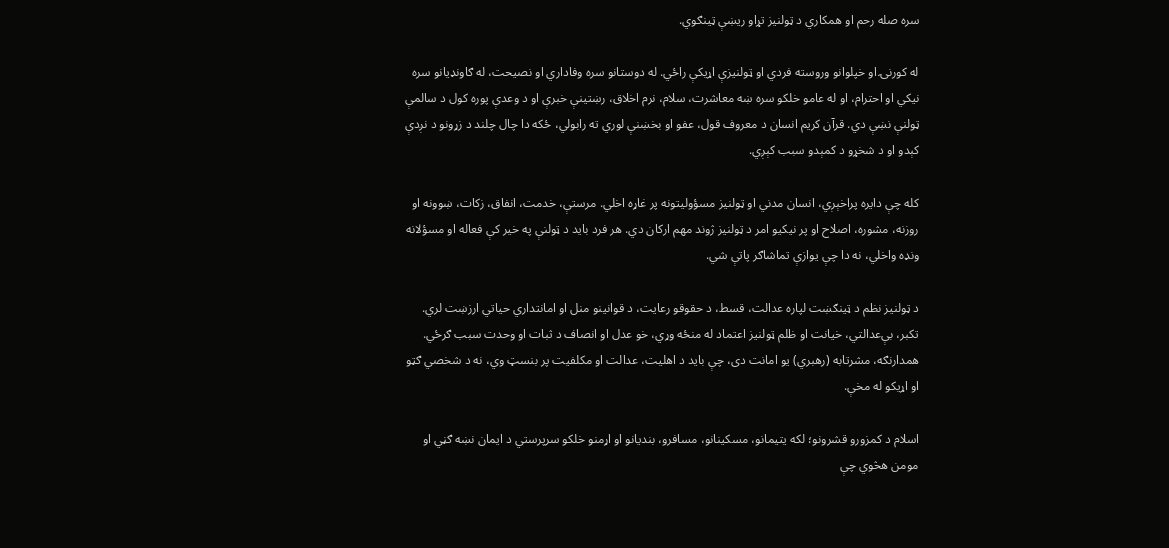سره صله رحم او همکاري د ټولنیز تړاو ریښې ټینګوي.

له کورنۍ او خپلوانو وروسته فردي او ټولنیزې اړیکې راځي. له دوستانو سره وفاداري او نصیحت، له ګاونډیانو سره نیکي او احترام، او له عامو خلکو سره ښه معاشرت، سلام، نرم اخلاق، رښتینې خبرې او د وعدې پوره کول د سالمې ټولنې نښې دي. قرآن کریم انسان د معروف قول، عفو او بخښنې لوري ته رابولي، ځکه دا چال چلند د زړونو د نږدې کېدو او د شخړو د کمېدو سبب کېږي.

کله چې دایره پراخېږي، انسان مدني او ټولنیز مسؤولیتونه پر غاړه اخلي. مرستې، خدمت، انفاق، زکات، ښوونه او روزنه، مشوره، اصلاح او پر نیکیو امر د ټولنیز ژوند مهم ارکان دي. هر فرد باید د ټولنې په خیر کې فعاله او مسؤلانه ونډه واخلي، نه دا چې یوازې تماشاګر پاتې شي.

د ټولنیز نظم د ټینګښت لپاره عدالت، قسط، د حقوقو رعایت، د قوانینو منل او امانتداري حیاتي ارزښت لري. تکبر، بې‌عدالتي، خیانت او ظلم ټولنیز اعتماد له منځه وړي، خو عدل او انصاف د ثبات او وحدت سبب ګرځي. همدارنګه، مشرتابه (رهبري) یو امانت دی، چې باید د اهلیت، عدالت او مکلفیت پر بنسټ وي، نه د شخصي ګټو او اړیکو له مخې.

اسلام د کمزورو قشرونو؛ لکه یتیمانو، مسکینانو، مسافرو، بندیانو او اړمنو خلکو سرپرستي د ایمان نښه ګڼي او مومن هڅوي چې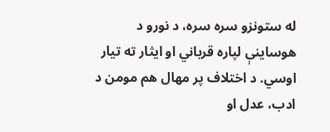له ستونزو سره سره، د نورو د هوساینې لپاره قرباني او ایثار ته تیار اوسي. د اختلاف پر مهال هم مومن د ادب، عدل او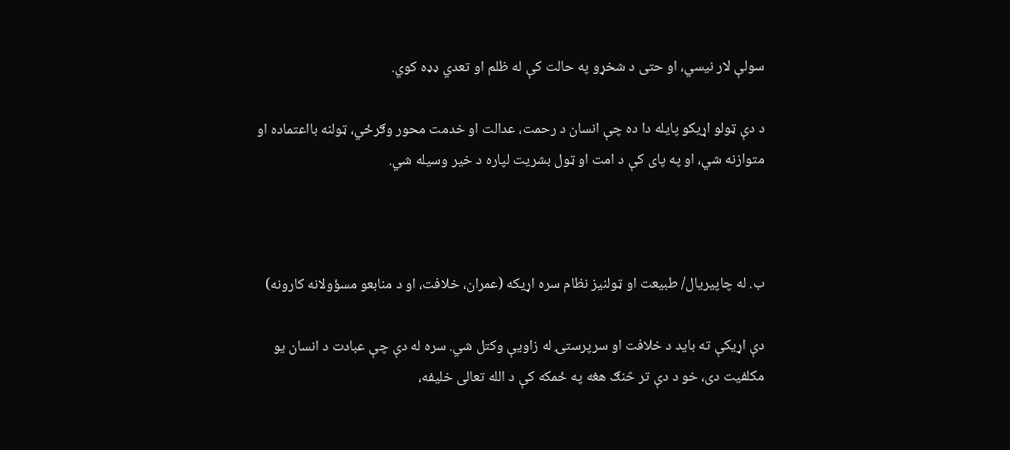سولې لار نیسي، او حتی د شخړو په حالت کې له ظلم او تعدي ډډه کوي.

د دې ټولو اړیکو پایله دا ده چې انسان د رحمت، عدالت او خدمت محور وګرځي، ټولنه بااعتماده او متوازنه شي، او په پای کې د امت او ټول بشریت لپاره د خیر وسیله شي.



ب. له چاپیریال/ طبیعت او ټولنیز نظام سره اړیکه (عمران، خلافت، او د منابعو مسؤولانه کارونه)

دې اړیکې ته باید د خلافت او سرپرستۍ له زاویې وکتل شي. سره له دې چې عبادت د انسان یو مکلفیت دی، خو د دې تر څنګ هغه په ځمکه کې د الله تعالی خلیفه،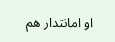او امانتدار هم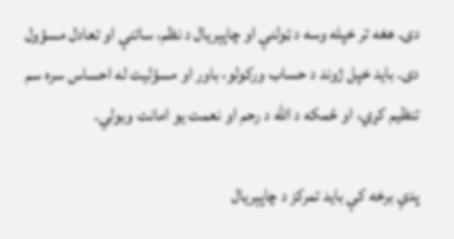دی. هغه تر خپله وسه د ټولنې او چاپېریال د نظم، ساتنې او تعادل مسؤول دی. باید خپل ژوند د حساب ورکولو، باور او مسؤلیت له احساس سره سم تنظیم کړي، او ځمکه د الله د رحم او نعمت یو امانت وبولي.

پدې برخه کې باید تمرکز د چاپېریال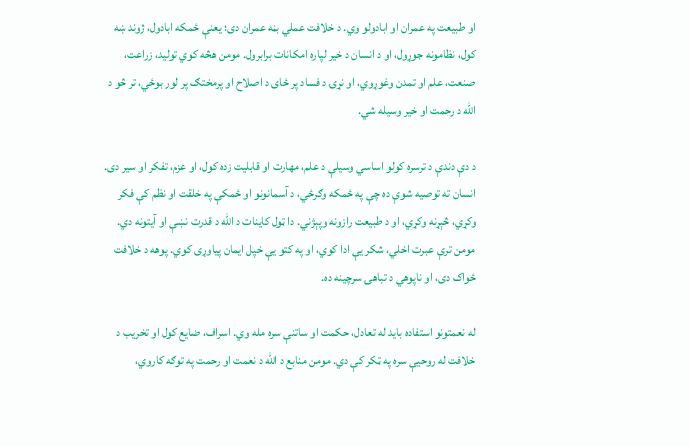او طبیعت په عمران او ابادولو وي. د خلافت عملي بڼه عمران دی؛ یعنې ځمکه ابادول، ژوند ښه کول، نظامونه جوړول، او د انسان د خیر لپاره امکانات برابرول. مومن هڅه کوي تولید، زراعت، صنعت، علم او تمدن وغوړوي، او نړۍ د فساد پر ځای د اصلاح او پرمختګ پر لور بوځي، تر څو د الله د رحمت او خیر وسیله شي.

د دې دندې د ترسره کولو اساسي وسیلې د علم، مهارت او قابلیت زده کول، او عزم، تفکر او سیر دی. انسان ته توصیه شوې ده چې په ځمکه وګرځي، د آسمانونو او ځمکې په خلقت او نظم کې فکر وکړي، څېړنه وکړي، او د طبیعت رازونه وپېژني. دا ټول کاینات د الله د قدرت نښې او آیتونه دي. مومن ترې عبرت اخلي، شکر یې ادا کوي، او په کتو یې خپل ایمان پیاوړی کوي. پوهه د خلافت ځواک دی، او ناپوهي د تباهۍ سرچینه ده.

له نعمتونو استفاده باید له تعادل، حکمت او ساتنې سره مله وي. اسراف، ضایع کول او تخریب د خلافت له روحیې سره په ټکر کې دي. مومن منابع د الله د نعمت او رحمت په توګه کاروي،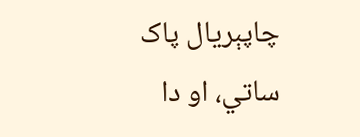چاپېریال پاک ساتي، او دا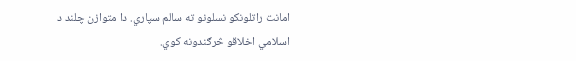امانت راتلونکو نسلونو ته سالم سپاري. دا متوازن چلند د اسلامي اخلاقو څرګندونه کوي.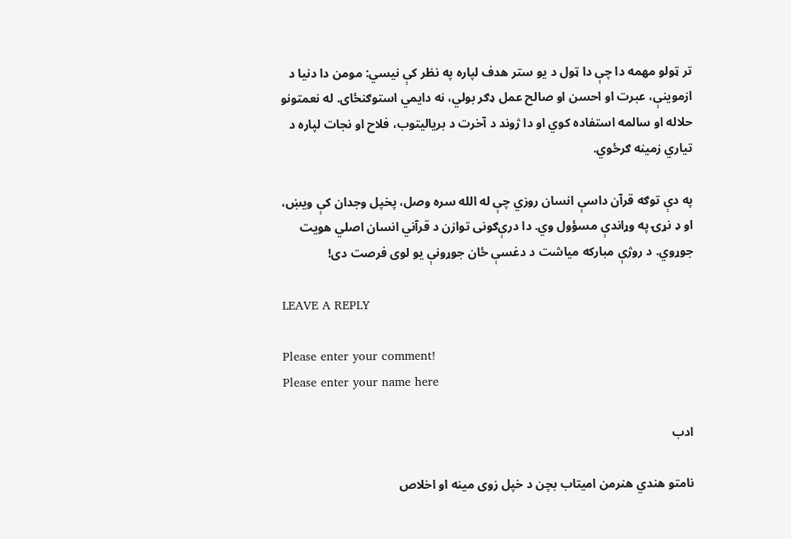تر ټولو مهمه دا چې دا ټول د یو ستر هدف لپاره په نظر کې نیسي: مومن دا دنیا د ازموینې، عبرت او احسن او صالح عمل ډګر بولي، نه دایمي استوګنځای. له نعمتونو حلاله او سالمه استفاده کوي او دا ژوند د آخرت د بریالیتوب، فلاح او نجات لپاره د تیاري زمینه ګرځوي.

په دې توګه قرآن داسې انسان روزي چې له الله سره وصل، پخپل وجدان کې ویښ، او ډ نړۍ په وړاندې مسؤول وي. دا درې‌ګونی توازن د قرآني انسان اصلي هویت جوړوي. د روژې مبارکه میاشت د دغسې ځان جوړونې یو لوی فرصت دی!

LEAVE A REPLY

Please enter your comment!
Please enter your name here

ادب

نامتو هندي هنرمن امیتاب بچن د خپل زوی مینه او اخلاص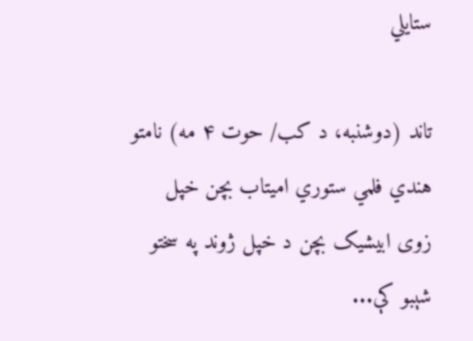ستایلي

تاند (دوشنبه، د کب/ حوت ۴ مه) نامتو هندي فلمي ستوري امیتاب بچن خپل زوی ابیشیک بچن د خپل ژوند په سختو شېبو کې...